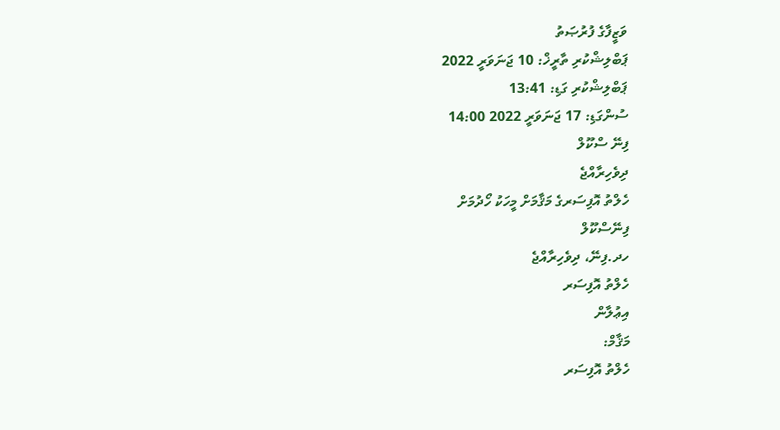ވަޒީފާގެ ފުރުޞަތު
ޕަބްލިޝްކުރި ތާރީޚް: 10 ޖަނަވަރީ 2022
ޕަބްލިޝްކުރި ގަޑި: 13:41
ސުންގަޑި: 17 ޖަނަވަރީ 2022 14:00
ފިނޭ ސްކޫލް
ދިވެހިރާއްޖެ
ހެލްތު އޮފިސަރގެ މަޤާމަށް މީހަކު ހޯދުމަށް
ފިނޭސްކޫލް
ހދ.ފިނޭ، ދިވެހިރާއްޖެ
ހެލްތު އޮފިސަރ
އިޢުލާން
މަޤާމް:
ހެލްތު އޮފިސަރ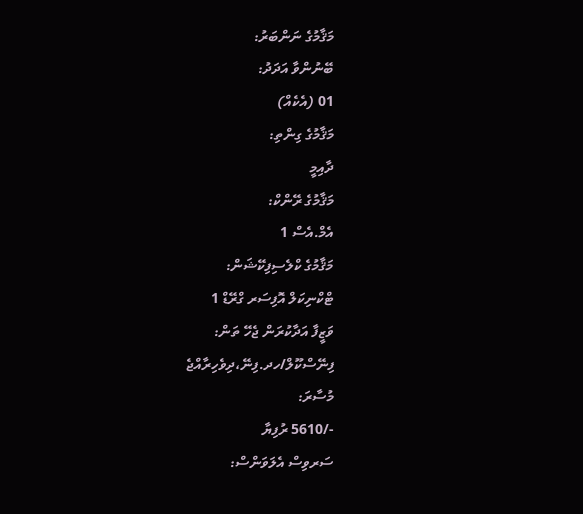މަޤާމުގެ ނަންބަރު:
ބޭނުންވާ އަދަދު:
01 (އެކެއް)
މަޤާމުގެ ގިންތި:
ދާއިމީ
މަޤާމުގެ ރޭންކް:
އެމް.އެސް 1
މަޤާމުގެ ކްލެސިފިކޭޝަން:
ޓްކްނިކަލް އޮފިސަރ ގްރޭޑް 1
ވަޒީފާ އަދާކުރަން ޖެހޭ ތަން:
ފިނޭސްކޫލް/ހދ.ފިނޭ،ދިވެހިރާއްޖެ
މުސާރަ:
-/5610 ރުފިޔާ
ސަރވިސް އެލަވަންސް: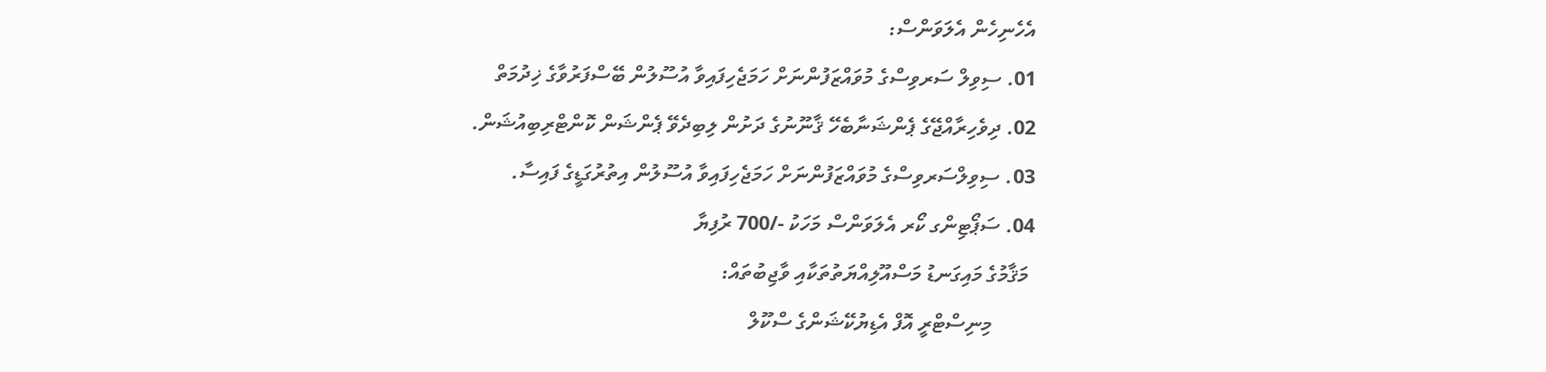އެހެނިހެން އެލަވަންސް:
01. ސިވިލް ސަރވިސްގެ މުވައްޒަފުންނަށް ހަމަޖެހިފައިވާ އުސޫލުން ބޭސްފަރުވާގެ ޚިދުމަތް
02. ދިވެހިރާއްޖޭގެ ޕެންޝަނާބެހޭ ޤާނޫނުގެ ދަށުން ލިބިދެވޭ ޕެންޝަން ކޮންޓްރިބިއުޝަން.
03. ސިވިލްސަރވިސްގެ މުވައްޒަފުންނަށް ހަމަޖެހިފައިވާ އުސޫލުން އިތުރުގަޑީގެ ފައިސާ.
04. ސަޕޯޓިންގ ކޯރ އެލަވަންސް މަހަކު -/700 ރުފިޔާ
 މަޤާމުގެ މައިގަނޑު މަސްއޫލިއްޔަތުތަކާއި ވާޖިބުތައް:
        މިނިސްޓްރީ އޮފް އެޑިޔުކޭޝަންގެ ސްކޫލް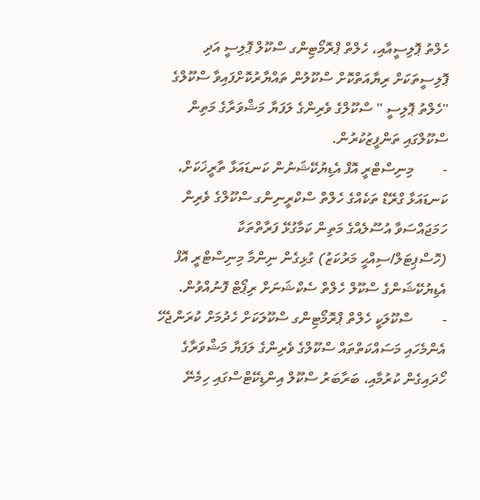ހެލްތު ޕޮލިސީއާއި، ހެލްތް ޕްރޮމޯޓިންގ ސްކޫލް ޕޮލިސީ އަދި ޕޮލިސީތަކަށް ރިޔާއަތްކޮށް ސްކޫލުން ތައްޔާރުކޮށްފައިވާ ސްކޫލްގެ ''ހެލްތު ޕޮލިސީ '' ސްކޫލްގެ ވެރިންގެ ލަފަޔާ މަޝްވަރާގެ މަތިން ސްކޫލްގައި ތަންފީޒުކުރުން.
-        މިނިސްޓްރީ އޮފް އެޑިޔުކޭޝަނުން ކަނޑައަޅާ ތާރީޚަކަށް، ކަނޑައަޅާ ގްރޭޑް ތަކެއްގެ ހެލްތް ސްކްރީނިންގ ސްކޫލްގެ ވެރިން ހަމަޖައްސަވާ އުސޫލެއްގެ މަތިން ކަމާގުޅޭ ފަރާތްތަކާ (ހޮސްޕިޓަލް/ސިއްޙީ މަރުކަޒު) ގުޅިގެން ނިންމާ މިނިސްޓްރީ އޮފް އެޑިޔުކޭޝަންގެ ސްކޫލް ހެލްތް ސެކްޝަނަށް ރިޕޯޓް ފޮނުއްވުން.
-        ސްކޫލަކީ ހެލްތް ޕްރޮމޯޓިންގ ސްކޫލަކަށް ހެދުމަށް ކުރަންޖެހޭ އެންމެހައި މަސައްކަތްތައް ސްކޫލްގެ ވެރިންގެ ލަފަޔާ މަޝްވަރާގެ ހޯދައިގެން ކުރުމާއި، ބަރާބަރު ސްކޫލް އިންޑިކޭޓްސްގައި ހިމެނޭ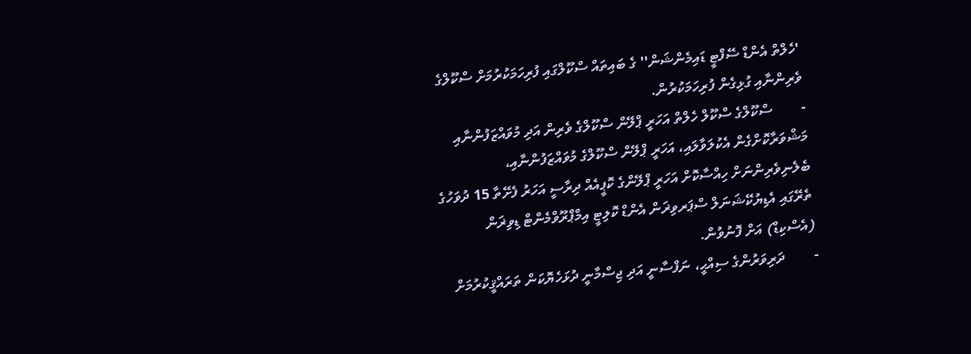'ހެލްތް އެންޑް ސޭފްޓީ ޑައިމެންޝަން'' ގެ ބައިތައް ސްކޫލްގައި ފުރިހަމަކުރުމަށް ސްކޫލްގެ ވެރިންނާއި ގުޅިގެން ފުރިހަމަކުރުން.
-        ސްކޫލްގެ ސްކޫލް ހެލްތް އަހަރީ ޕްލޭން ސްކޫލްގެ ވެރިން އަދި މުވައްޒަފުންނާއި މަޝްވަރާކޮށްގެން އެކުލަވާލައި، އަހަރީ ޕްލޭން ސްކޫލްގެ މުވައްޒަފުންނާއި، ބެލެނިވެރިންނަށް ހިއްސާކޮށް އަހަރީ ޕްލޭންގެ ކޮޕީއެއް ދިރާސީ އަހަރު ފެށޭތާ 15 ދުވަހުގެ ތެރޭގައި އެޑިޔުކޭޝަނަލް ސްޕަރވިޜަން އެންޑް ކޮލިޓީ އިމްޕްރޫވްމެންޓް ޑިވިޜަން (އެސްކިޑް) އަށް ފޮނުވުން.
-        ދަރިވަރުންގެ ސިއްޙީ، ނަފްސާނީ އަދި ޖިސްމާނީ ދުޅަހެޔޮކަން ތަރައްޤީކުރުމަށް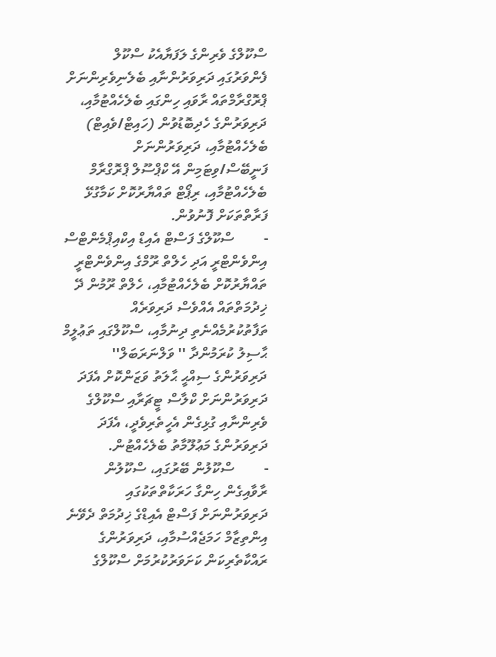ސްކޫލްގެ ވެރިންގެ ލަފަޔާއެކު ސްކޫލް ފެންވަރުގައި ދަރިވަރުންނާއި ބެލެނިވެރިންނަށް ޕްރޮގްރާމްތައް ރާވައި ހިންގައި ބެލެހެއްޓުމާއި، ދަރިވަރުންގެ ހެދިބޮޑުވުން (ހައިޓް/ވެއިޓް) ބެލެހެއްޓުމާއި، ދަރިވަރުންނަށް ފަނީބޭސް/ވިޓަމިން އޭ ކްޕްސޫލް ޕްރޮގްރާމް ބެލެހެއްޓުމާއި، ރިޕޯޓް ތައްޔާރުކޮށް ކަމާގުޅޭ ފަރާތްތަކަށް ފޮނުވުން.
-        ސްކޫލްގެ ފަސްޓް އެއިޑް އިކްއިޕްމެންޓްސް އިންވެންޓްރީ އަދި ހެލްތް ރޫމްގެ އިންވެންޓްރީ ތައްޔާރުކޮށް ބެލެހެއްޓުމާއި، ހެލްތް ރޫމުން ދޭ ޚިދުމަތްތައް އެއްވެސް ދަރިވަރެއް ތަފާތުކުރުމެއްނެތި ދިނުމާއި، ސްކޫލްގައި ތަޢުލީމް ޙާސިލު ކުރަމުންދާ '' ވަލްނަރަބަލް'' ދަރިވަރުންގެ ސިއްޙީ ޙާލަތު ވަޒަންކޮށް އެފަދަ ދަރިވަރުންނަށް ކްލާސް ޓީޗަރާއި ސްކޫލްގެ ވެރިންނާއި ގުޅިގެން އެހީތެރިވެދީ، އެފަދަ ދަރިވަރުންގެ މަޢުލޫމާތު ބެލެހެއްޓުން.
-        ސްކޫލުން ބޭރުގައި، ސްކޫލުން ރާވާއިގެން ހިންގާ ހަރަކާތްތަކުގައި ދަރިވަރުންނަށް ފަސްޓް އެއިޑްގެ ޚިދުމަތް ދެވޭނެ އިންތިޒާމް ހަމަޖެއްސުމާއި، ދަރިވަރުންގެ ރައްކާތެރިކަން ކަށަވަރުކުރުމަށް ސްކޫލްގެ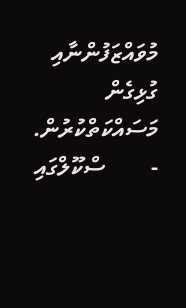މުވައްޒަފުންނާއި ގުޅިގެން މަސައްކަތްކުރުން.
-        ސްކޫލްގައި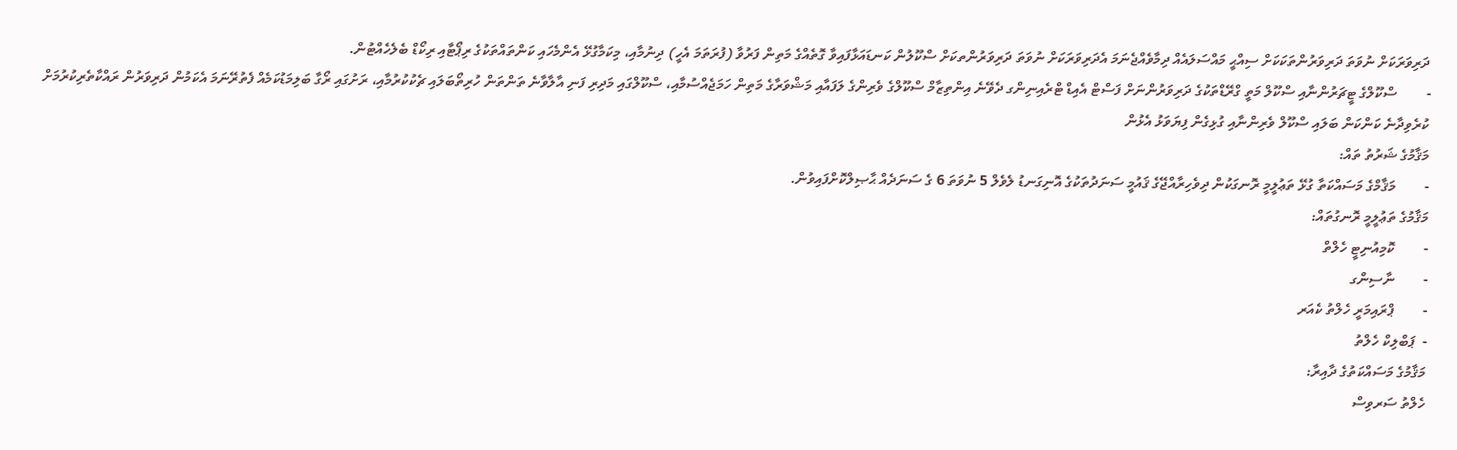ދަރިވަރަކަށް ނުވަތަ ދަރިވަރުންތަކަކަށް ސިއްޙީ މައްސަލައެއް ދިމާވެއްޖެނަމަ އެދަރިވަރަކަށް ނުވަތަ ދަރިވަރުންތކަށް ސްކޫލުން ކަނޑައަޅާފައިވާ ގޮތެއްގެ މަތިން ފަރުވާ (ފުރަތަމަ އެހީ) ދިނުމާއި، މިކަމާގުޅޭ އެންމެހައި ކަންތައްތަކުގެ ރިޕޯޓާއި ރިކޯޑް ބެލެހެއްޓުން.
-        ސްކޫލްގެ ޓީޗަރުންނާއި ސްކޫލް މަތީ ގްރޭޑްތަކުގެ ދަރިވަރުންނަށް ފަސްޓް އެއިޑް ޓްރެއިނިންގ ދެވޭނެ އިންތިޒާމް ސްކޫލްގެ ވެރިންގެ ލަފައާއި މަޝްވަރާގެ މަތިން ހަމަޖެއްސުމާއި، ސްކޫލްގައި މަދިރި ފަނި އާލާވާނެ ތަންތަން ހުރިތޯބަލައި ޗެކުކުރުމާއި، ރަށުގައި ރޯގާ ބަލިމަޑުކަމެއް ފެތުރޭނަމަ އެކަމުން ދަރިވަރުން ރައްކާތެރިކުރުމަށް ކުރެވިދާނެ ކަންކަން ބަލައި ސްކޫލް ވެރިންނާއި ގުޅިގެން ފިޔަވަޅު އެޅުން
މަޤާމުގެ ޝަރުތު ތައް:
-        މަޤާމްގެ މަސައްކަތާ ގުޅޭ ތަޢުލީމީ ރޮނގަކުން ދިވެހިރާއްޖޭގެ ޤައުމީ ސަނަދުތަކުގެ އޮނިގަނޑު ލެވެލް 5 ނުވަތަ 6 ގެ ސަނަދެއް ޙާޞިލްކޮށްފައިވުން.
މަޤާމުގެ ތަޢުލީމީ ރޮނގުތައް:
-        ކޮމިއުނިޓީ ހެލްތް
-        ނާސިންގ
-        ޕްރައިމަރީ ހެލްތު ކެއަރ
-  ޕަބްލިކް ހެލްތު
މަޤާމުގެ މަސައްކަތުގެ ދާއިރާ:
ހެލްތު ސަރވިސް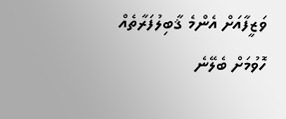ވަޒީފާއަށް އެންމެ ޤާބިލުފަރާތެއް ހޮވުމަށް ބެލޭނެ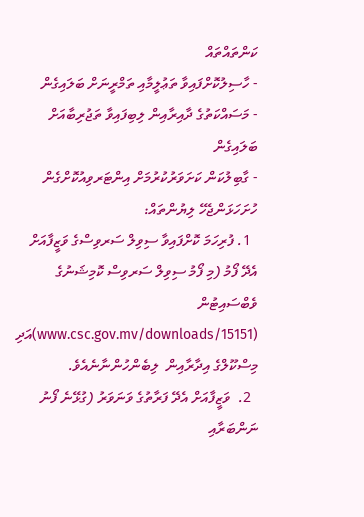ކަންތައްތައް
- ހާސިލުކޮށްފައިވާ ތަޢުލީމާއި ތަމްރީނަށް ބަލައިގެން
- މަސައްކަތުގެ ދާއިރާއިން ލިބިފައިވާ ތަޖުރިބާއަށް ބަލައިގެން
- ގާބިލުކަން ކަށަވަރުކުރުމަށް އިންޓަރވިއުކޮށްގެން
ހުށަހަޅަންޖެހޭ ލިޔުންތައް:
  1. ފުރިހަމަ ކޮށްފައިވާ ސިވިލް ސަރވިސްގެ ވަޒީފާއަށް އެދޭ ފޯމު (މި ފޯމު ސިވިލް ސަރވިސް ކޮމިޝަނުގެ ވެބްސައިޓުން (www.csc.gov.mv/downloads/15151)އަދި މިސްކޫލްގެ އިދާރާއިން  ލިބެންހުންނާނެއެވެ.
  2.  ވަޒީފާއަށް އެދޭ ފަރާތުގެ ވަނަވަރު (ގުޅޭނެ ފޯނު ނަންބަރާއި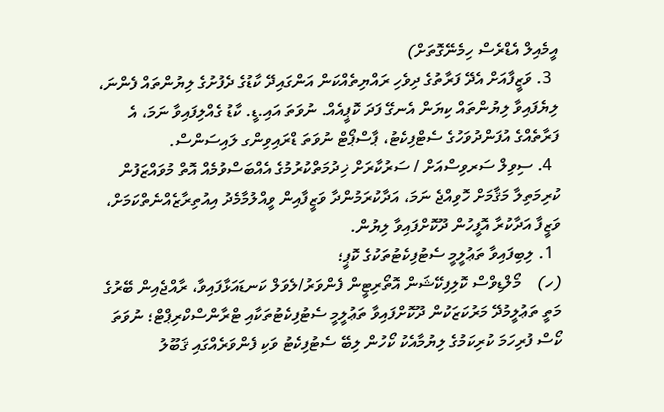އީމެއިލް އެޑްރެސް ހިމެނޭގޮތަށް)
  3. ވަޒީފާއަށް އެދޭ ފަރާތުގެ ދިވެހި ރައްޔިތެއްކަން އަންގައިދޭ ކާޑުގެ ދެފުށުގެ ލިޔުންތައް ފެންނަ، ލިޔެފައިވާ ލިޔުންތައް ކިޔަން އެނގޭ ފަދަ ކޮޕީއެއް. ނުވަތަ އައި.ޑީ. ކާޑު ގެއްލިފައިވާ ނަމަ، އެ ފަރާތެއްގެ އުފަންދުވަހުގެ ސެޓްފިކެޓު، ޕާސްޕޯޓް ނުވަތަ ޑްރައިވިންގ ލައިސަންސް.
  4. ސިވިލް ސަރވިސްއަށް / ސަރުކާރަށް ޚިދުމަތްކުރުމުގެ އެއްބަސްވުމެއް އޮތް މުވައްޒަފުން ކުރިމަތިލާ މަޤާމަށް ހޮވިއްޖެ ނަމަ، އަދާކުރަމުންދާ ވަޒީފާއިން ވީއްލުމާމެދު އިއުތިރާޒެއްނެތްކަމަށް، ވަޒީފާ އަދާކުރާ އޮފީހުން ދޫކޮށްފައިވާ ލިޔުން.
  1. ލިބިފައިވާ ތަޢުލީމީ ސެޓުފިކެޓުތަކުގެ ކޮޕީ؛
(ހ)    މޯލްޑިވްސް ކޮލިފިކޭޝަން އޮތޯރިޓީން ފެންވަރު/ލެވަލް ކަނޑައަޅާފައިވާ، ރާއްޖެއިން ބޭރުގެ މަތީ ތަޢުލީމުދޭ މަރުކަޒަކުން ދޫކޮށްފައިވާ ތަޢުލީމީ ސެޓުފިކެޓުތަކާއި ޓްރާންސްކްރިޕްޓް؛ ނުވަތަ ކޯސް ފުރިހަމަ ކުރިކަމުގެ ލިޔުމާއެކު ކޯހުން ލިބޭ ސެޓުފިކެޓު ވަކި ފެންވަރެއްގައި ޤަބޫލު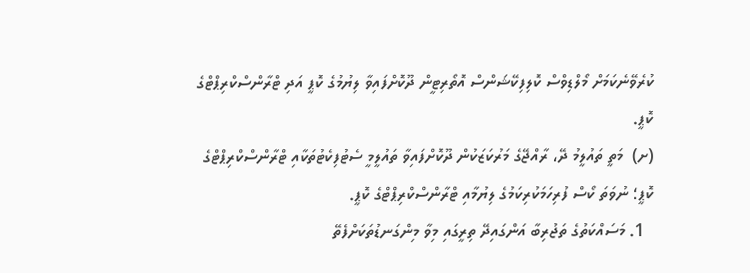ކުރެވޭނެކަމަށް މޯލްޑިވްސް ކޮލިފިކޭޝަންސް އޮތޯރިޓީން ދޫކޮށްފައިވާ ލިޔުމުގެ ކޮޕީ އަދި ޓްރާންސްކްރިޕްޓްގެ ކޮޕީ.
(ށ)  މަތީ ތައުލީމު ދޭ، ރާއްޖޭގެ މަރުކަޒަކުން ދޫކޮށްފައިވާ ތައުލީމީ ސެޓުފިކެޓުތަކާއި ޓްރާންސްކްރިޕްޓްގެ ކޮޕީ؛ ނުވަތަ ކޯސް ފުރިހަމަކުރިކަމުގެ ލިޔުމާއި ޓްރާންސްކްރިޕްޓްގެ ކޮޕީ.
  1. މަސައްކަތުގެ ތަޖުރިބާ އަންގައިދޭ ތިރީގައި މިވާ މިންގަނޑުތަކަށްފެތޭ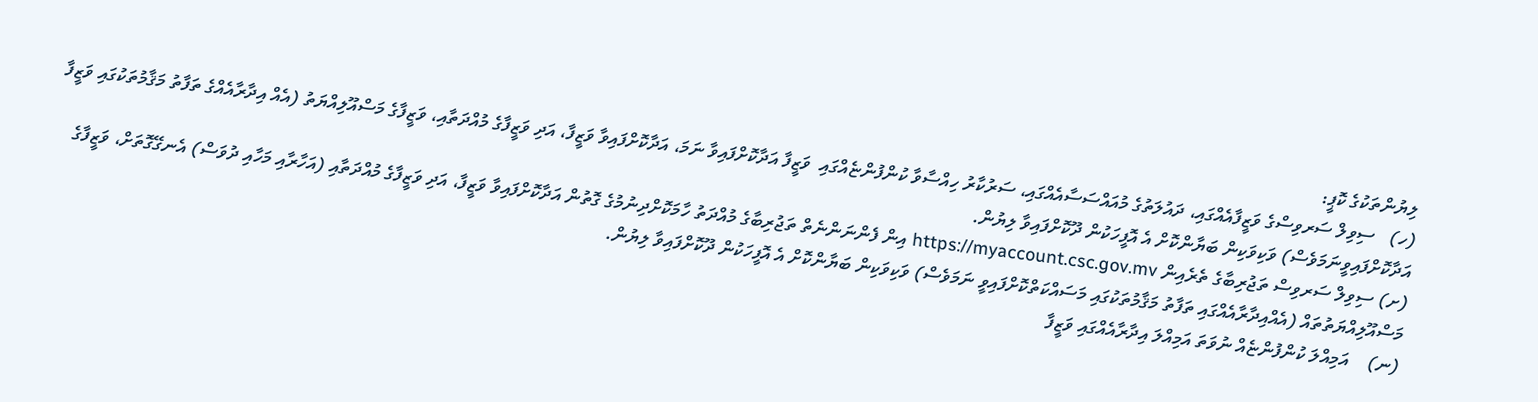ލިޔުންތަކުގެ ކޮޕީ:
(ހ)   ސިވިލް ސަރވިސްގެ ވަޒީފާއެއްގައި، ދައުލަތުގެ މުއައްސަސާއެއްގައި، ސަރުކާރު ހިއްސާވާ ކުންފުންޏެއްގައި  ވަޒީފާ އަދާކޮށްފައިވާ ނަމަ، އަދާކޮށްފައިވާ ވަޒީފާ، އަދި ވަޒީފާގެ މުއްދަތާއި، ވަޒީފާގެ މަސްއޫލިއްޔަތު (އެއް އިދާރާއެއްގެ ތަފާތު މަޤާމުތަކުގައި ވަޒީފާ އަދާކޮށްފައިވީނަމަވެސް) ވަކިވަކިން ބަޔާންކޮށް އެ އޮފީހަކުން ދޫކޮށްފައިވާ ލިޔުން.
(ށ) ސިވިލް ސަރވިސް ތަޖުރިބާގެ ތެރެއިން https://myaccount.csc.gov.mv އިން ފެންނަންނެތް ތަޖުރިބާގެ މުއްދަތު ހާމަކޮށްދިނުމުގެ ގޮތުން އަދާކޮށްފައިވާ ވަޒީފާ، އަދި ވަޒީފާގެ މުއްދަތާއި (އަހާރާއި މަހާއި ދުވަސް) އެނގޭގޮތަށް، ވަޒީފާގެ މަސްއޫލިއްޔަތުތައް (އެއްއިދާރާއެއްގައި ތަފާތު މަޤާމުތަކުގައި މަސައްކަތްކޮށްފައިވީ ނަމަވެސް) ވަކިވަކިން ބަޔާންކޮށް އެ އޮފީހަކުން ދޫކޮށްފައިވާ ލިޔުން.
(ނ)    އަމިއްލަ ކުންފުންޏެއް ނުވަތަ އަމިއްލަ އިދާރާއެއްގައި ވަޒީފާ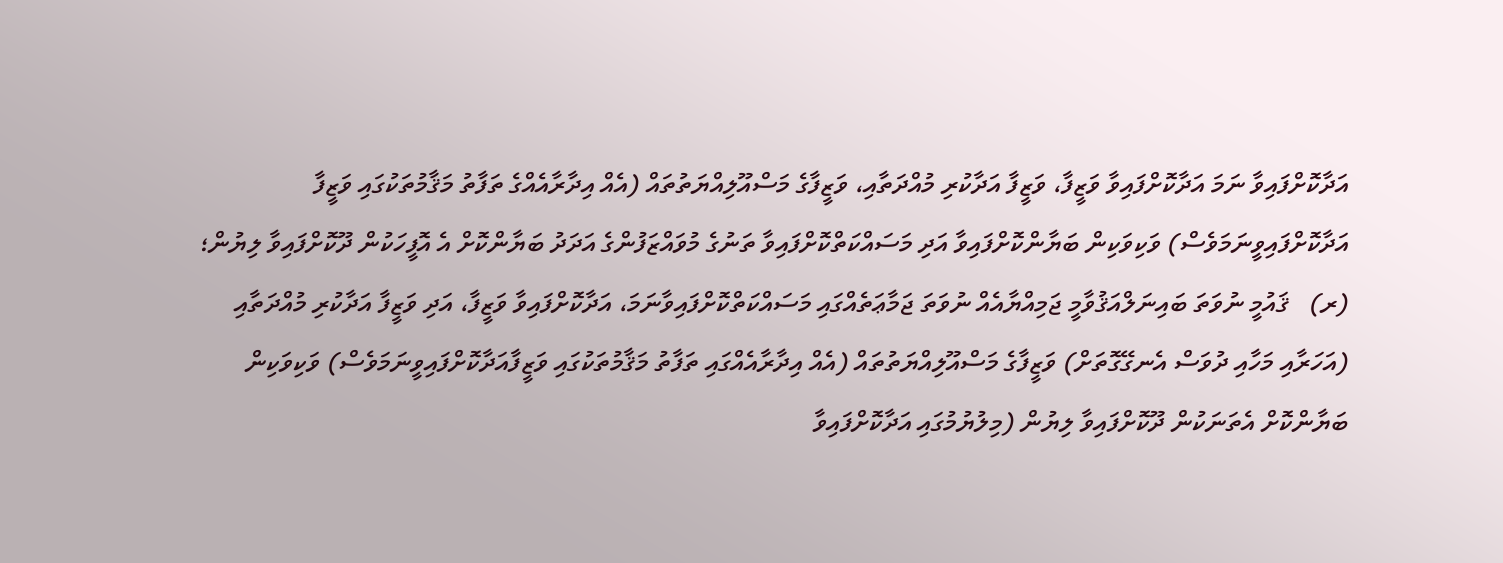އަދާކޮށްފައިވާ ނަމަ އަދާކޮށްފައިވާ ވަޒީފާ، ވަޒީފާ އަދާކުރި މުއްދަތާއި، ވަޒީފާގެ މަސްއޫލިއްޔަތުތައް (އެއް އިދާރާއެއްގެ ތަފާތު މަޤާމުތަކުގައި ވަޒީފާ އަދާކޮށްފައިވީނަމަވެސް) ވަކިވަކިން ބަޔާންކޮށްފައިވާ އަދި މަސައްކަތްކޮށްފައިވާ ތަނުގެ މުވައްޒަފުންގެ އަދަދު ބަޔާންކޮށް އެ އޮފީހަކުން ދޫކޮށްފައިވާ ލިޔުން؛
(ރ)   ޤައުމީ ނުވަތަ ބައިނަލްއަޤުވާމީ ޖަމިއްޔާއެއް ނުވަތަ ޖަމާޢަތެއްގައި މަސައްކަތްކޮށްފައިވާނަމަ، އަދާކޮށްފައިވާ ވަޒީފާ، އަދި ވަޒީފާ އަދާކުރި މުއްދަތާއި (އަހަރާއި މަހާއި ދުވަސް އެނގޭގޮތަށް) ވަޒީފާގެ މަސްއޫލިއްޔަތުތައް (އެއް އިދާރާއެއްގައި ތަފާތު މަޤާމުތަކުގައި ވަޒީފާއަދާކޮށްފައިވީނަމަވެސް) ވަކިވަކިން ބަޔާންކޮށް އެތަނަކުން ދޫކޮށްފައިވާ ލިޔުން (މިލުޔުމުގައި އަދާކޮށްފައިވާ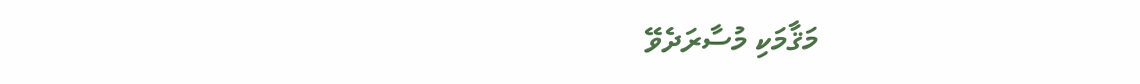މަޤާމަކި މުސާރަދެވޭ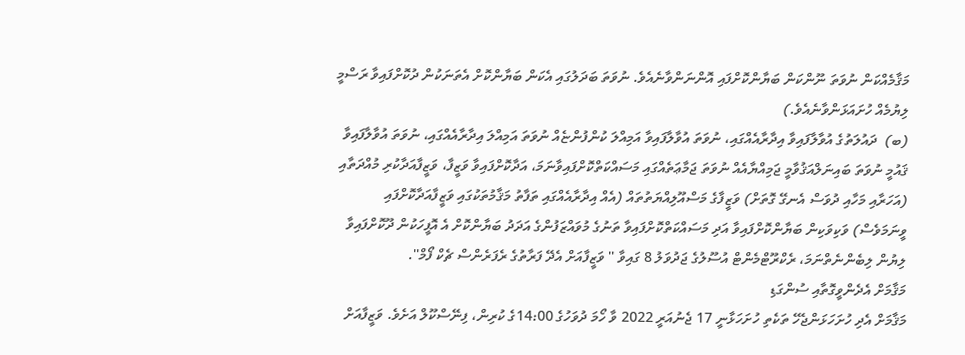މަޤާމެއްކަން ނުވަތަ ނޫންކަން ބަޔާންކޮށްފައި އޮންނަންވާނެއެވެ. ނުވަތަ ބަދަލުގައި އެކަން ބަޔާންކޮށް އެތަނަކުން ދުކޮށްފައިވާ ރަސްމީ ލިޔުމެއް ހުށައަޅަންވާނެއެވެ.)
(ބ)  ދައުލަތުގެ އުވާލާފައިވާ އިދާރާއެއްގައި، ނުވަތަ އުވާލާފައިވާ އަމިއްލަ ކުންފުންޏެއް ނުވަތަ އަމިއްލަ އިދާރާއެއްގައި، ނުވަތަ އުވާލާފައިވާ ޤައުމީ ނުވަތަ ބައިނަލްއަޤުވާމީ ޖަމިއްޔާއެއް ނުވަތަ ޖަމާޢަތެއްގައި މަސައްކަތްކޮށްފައިވާނަމަ، އަދާކޮށްފައިވާ ވަޒީފާ، ވަޒީފާއަދާކުރި މުއްދަތާއި (އަހަރާއި މަހާއި ދުވަސް އެނގޭ ގޮތަށް) ވަޒީފާގެ މަސްއޫލިއްޔަތުތައް (އެއް އިދާރާއެއްގައި ތަފާތު މަޤާމުތަކުގައި ވަޒީފާއަދާކޮށްފައި ވީނަމަވެސް) ވަކިވަކިން ބަޔާންކޮށްފައިވާ އަދި މަސައްކަތްކޮށްފައިވާ ތަނުގެ މުވައްޒަފުންގެ އަދަދު ބަޔާންކޮށް އެ އޮފީހަކުން ދޫކޮށްފައިވާ ލިޔުން ލިބެންނެތްނަމަ، ރެކްރޫޓްމެންޓް އުސޫލުގެ ޖަދުވަލު 8 ގައިވާ '' ވަޒީފާއަށް އެދޭ ފަރާތުގެ ރެފަރެންސް ޗެކް ފޯމް''.
މަޤާމަށް އެދެންވީގޮތާއި ސުންގަޑި
މަޤާމަށް އެދި ހުށަހަޅަންޖެހޭ ތަކެތި ހުށަހަޅާނީ 17 ޖެނުއަރީ 2022 ވާ ހޯމަ ދުވަހުގެ 14:00ގެ ކުރިން، ފިނޭސްކޫލް އަށެވެ. ވަޒީފާއަށް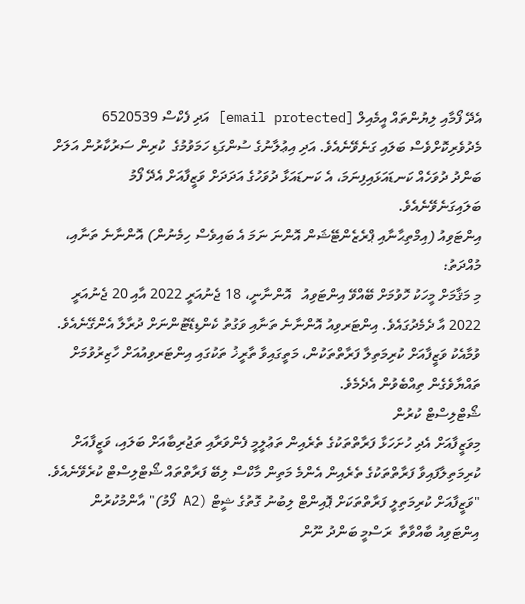އެދޭ ފޯމާއި ލިޔުންތައް އީމެއިލް [email protected] އަދި ފެކްސް 6520539 މެދުވެރިކޮށްވެސް ބަލައި ގަނެވޭނެއެވެ. އަދި އިޢުލާނުގެ ސުންގަޑި ހަމަވުމުގެ  ކުރިން ސަރުކާރުން އަލަށް ބަންދު ދުވަހެއް ކަނޑައަޅައިފިނަމަ، އެ ކަނޑައަޅާ ދުވަހުގެ އަދަދަށް ވަޒީފާއަށް އެދޭ ފޯމު ބަލައިގަނެވޭނެއެވެ.
އިންޓަވިއު (އިމްތިޙާނާއި ޕްރެޒެންޓޭޝަން އޮންނަ ނަމަ އެ ބައިވެސް ހިމެނުން) އޮންނާނެ ތަނާއި، މުއްދަތު:
މި މަޤާމަށް މީހަކު ހޮވުމަށް ބޭއްވޭ އިންޓަވިއު   އޮންނާނީ، 18 ޖެނުއަރީ 2022 އާއި 20 ޖެނުއަރީ 2022 އާ ދެމެދުގައެވެ. އިންޓަރވިއު އޮންނާނެ ތަނާއި ވަގުތު ކެންޑިޑޭޓުންނަށް ދުރާލާ އެންގޭނެއެވެ. ވުމާއެކު ވަޒީފާއަށް ކުރިމަތިލާ ފަރާތްތަކުން، މަތީގައިވާ ތާރީޚު ތަކުގައި އިންޓަރވިއުއަށް ހާޒިރުވުމަށް ތައްޔާވެގެން ތިއްބެވުން އެދެމެވެ.
ޝޯޓްލިސްޓް ކުރުން
މިވަޒީފާއަށް އެދި ހުށަހަޅާ ފަރާތްތަކުގެ ތެރެއިން ތަޢުލީމީ ފެންވަރާއި ތަޖުރިބާއަށް ބަލައި، ވަޒީފާއަށް ކުރިމަތިލާފައިވާ ފަރާތްތަކުގެ ތެރެއިން އެންމެ މަތިން މާކްސް ލިބޭ ފަރާތްތައް ޝޯޓްލިސްޓް ކުރެވޭނެއެވެ.
"ވަޒީފާއަށް ކުރިމަތިލީ ފަރާތްތަކަށް ޕޮއިންޓް ލިބުނު ގޮތުގެ ޝީޓް (A2 ފޯމު)" އާންމުކުރުން
އިންޓަވިއު ބާއްވާތާ  ރަސްމީ ބަންދު ނޫން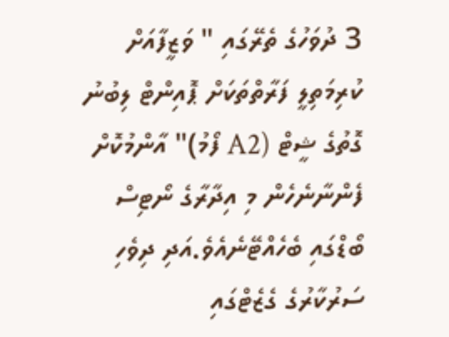3 ދުވަހުގެ ތެރޭގައި " ވަޒީފާއަށް ކުރިމަތިލީ ފަރާތްތަކަށް ޕޮއިންޓް ލިބުނު ގޮތުގެ ޝީޓް (A2 ފޯމު)" އާންމުކޮށް ފެންނާނެހެން މި އިދާރާގެ ނޯޓިސް ބޯޑްގައި ބެހެއްޓޭނެއެވެ.އަދި ދިވެހި ސަރުކާރުގެ ގެޒެޓްގައި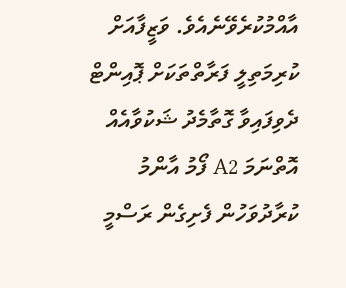އާއްމުކުރެވޭނެއެވެ. ވަޒީފާއަށް ކުރިމަތިލީ ފަރާތްތަކަށް ޕޮއިންޓް ދެވިފައިވާ ގޮތާމެދު ޝަކުވާއެއް އޮތްނަމަ A2 ފޯމު އާންމު ކުރާދުވަހުން ފެށިގެން ރަސްމީ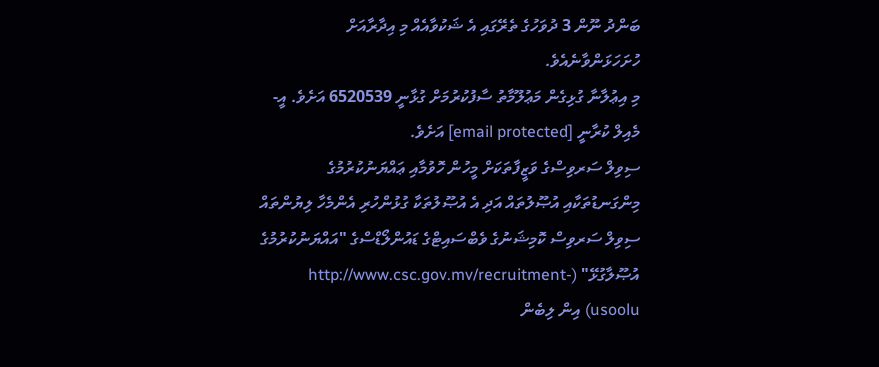ބަންދު ނޫން 3 ދުވަހުގެ ތެރޭގައި އެ ޝަކުވާއެއް މި އިދާރާއަށް ހުށަހަޅަންވާނެއެވެ.
މި އިޢުލާނާ ގުޅިގެން މަޢުލޫމާތު ސާފުކުރުމަށް ގުޅާނީ 6520539 އަށެވެ. އީ-މެއިލް ކުރާނީ [email protected] އަށެވެ.
ސިވިލް ސަރވިސްގެ ވަޒީފާތަކަށް މީހުން ހޮވުމާއި ޢައްޔަނުކުރުމުގެ މިންގަނޑުތަކާއި އުޞޫލުތައް އަދި އެ އުޞޫލުތަކާ ގުޅުންހުރި އެންމެހާ ލިޔުންތައް ސިވިލް ސަރވިސް ކޮމިޝަނުގެ ވެބްސައިޓްގެ ޑައުންލޯޑްސްގެ "އައްޔަނުކުރުމުގެ އުޞޫލާގުޅޭ" (http://www.csc.gov.mv/recruitment-usoolu) އިން ލިބެން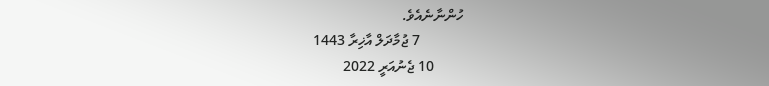ހުންނާނެއެވެ.
            7 ޖުމާދަލް އާޚިރާ 1443
        10 ޖެނުއަރީ 2022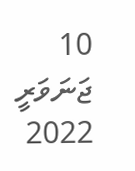10 ޖަނަވަރީ 2022